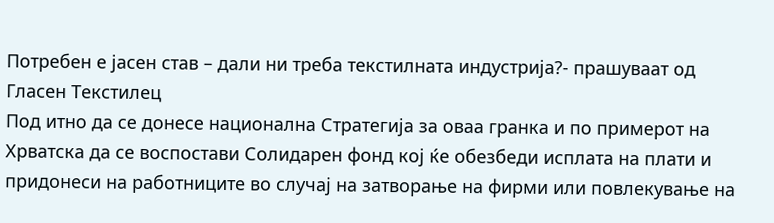Потребен е јасен став – дали ни треба текстилната индустрија?- прашуваат од Гласен Текстилец
Под итно да се донесе национална Стратегија за оваа гранка и по примерот на Хрватска да се воспостави Солидарен фонд кој ќе обезбеди исплата на плати и придонеси на работниците во случај на затворање на фирми или повлекување на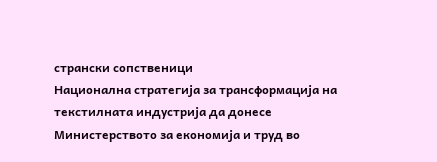странски сопственици
Национална стратегија за трансформација на текстилната индустрија да донесе Министерството за економија и труд во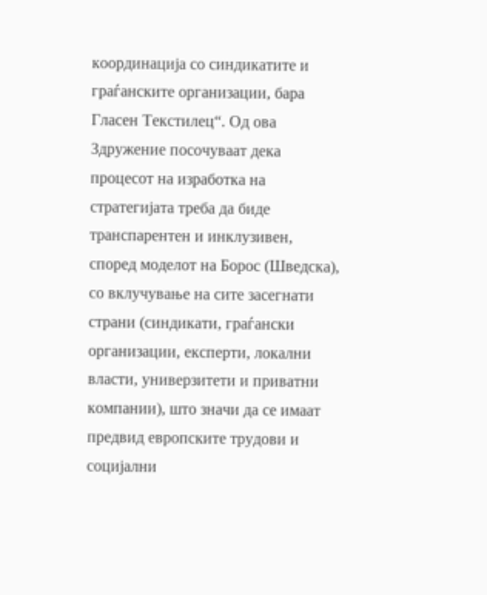координација со синдикатите и граѓанските организации, бара Гласен Текстилец“. Од ова Здружение посочуваат дека процесот на изработка на стратегијата треба да биде транспарентен и инклузивен, според моделот на Борос (Шведска), со вклучување на сите засегнати страни (синдикати, граѓански организации, експерти, локални власти, универзитети и приватни компании), што значи да се имаат предвид европските трудови и социјални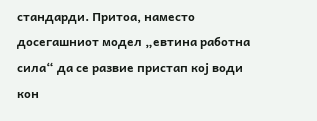стандарди. Притоа, наместо досегашниот модел „евтина работна сила“ да се развие пристап кој води кон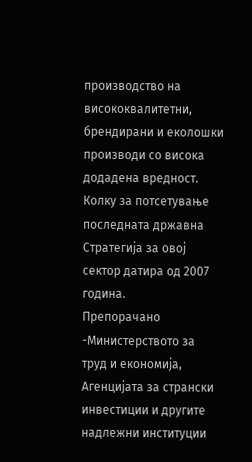произвoдство на висококвалитетни, брендирани и еколошки производи со висока додадена вредност. Колку за потсетување последната државна Стратегија за овој сектор датира од 2007 година.
Препорачано
-Министерството за труд и економија, Агенцијата за странски инвестиции и другите надлежни институции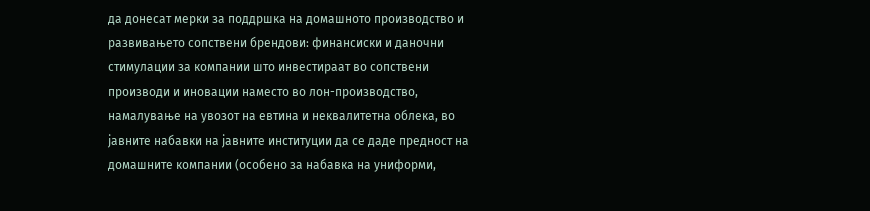да донесат мерки за поддршка на домашното производство и развивањето сопствени брендови: финансиски и даночни стимулации за компании што инвестираат во сопствени производи и иновации наместо во лон-производство, намалување на увозот на евтина и неквалитетна облека, во јавните набавки на јавните институции да се даде предност на домашните компании (особено за набавка на униформи,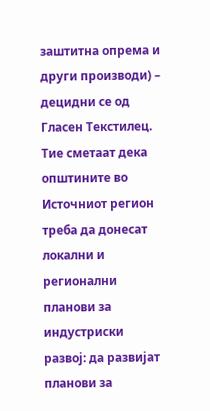заштитна опрема и други производи) – децидни се од Гласен Текстилец.
Тие сметаат дека општините во Источниот регион треба да донесат локални и регионални планови за индустриски развој: да развијат планови за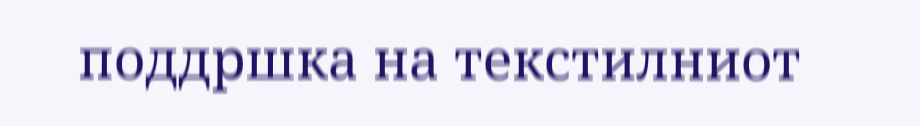поддршка на текстилниот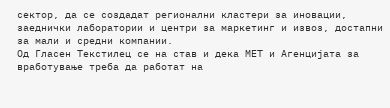сектор, да се создадат регионални кластери за иновации, заеднички лаборатории и центри за маркетинг и извоз, достапни за мали и средни компании.
Од Гласен Текстилец се на став и дека МЕТ и Агенцијата за вработување треба да работат на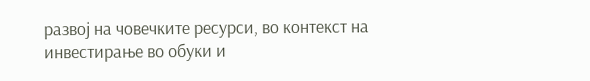развој на човечките ресурси, во контекст на инвестирање во обуки и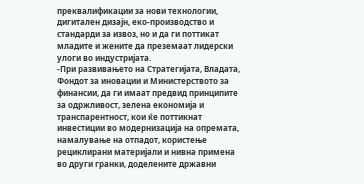преквалификации за нови технологии, дигитален дизајн, еко-производство и стандарди за извоз, но и да ги поттикат младите и жените да преземаат лидерски улоги во индустријата.
-При развивањето на Стратегијата, Владата, Фондот за иновации и Министерството за финансии, да ги имаат предвид принципите за одржливост, зелена економија и транспарентност, кои ќе поттикнат инвестиции во модернизација на опремата, намалување на отпадот, користење рециклирани материјали и нивна примена во други гранки, доделените државни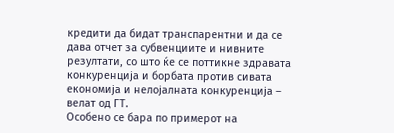кредити да бидат транспарентни и да се дава отчет за субвенциите и нивните резултати, со што ќе се поттикне здравата конкуренција и борбата против сивата економија и нелојалната конкуренција – велат од ГТ.
Особено се бара по примерот на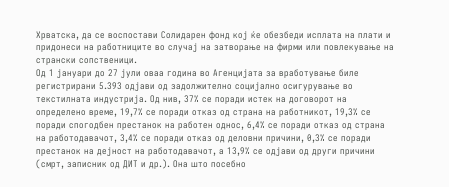Хрватска, да се воспостави Солидарен фонд кој ќе обезбеди исплата на плати и придонеси на работниците во случај на затворање на фирми или повлекување на странски сопственици.
Од 1 јануари до 27 јули оваа година во Агенцијата за вработување биле регистрирани 5.393 одјави од задолжително социјално осигурување во текстилната индустрија. Од нив, 37% се поради истек на договорот на определено време, 19,7% се поради отказ од страна на работникот, 19,3% се поради спогодбен престанок на работен однос, 6,4% се поради отказ од страна на работодавачот, 3,4% се поради отказ од деловни причини, 0,3% се поради престанок на дејност на работодавачот, а 13,9% се одјави од други причини (смрт, записник од ДИТ и др.). Она што посебно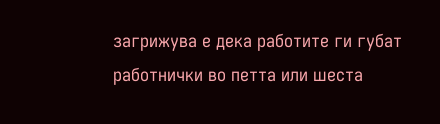загрижува е дека работите ги губат работнички во петта или шеста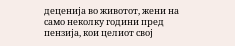деценија во животот, жени на само неколку години пред пензија, кои целиот свој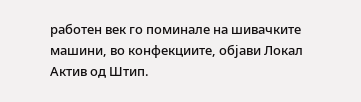работен век го поминале на шивачките машини, во конфекциите, објави Локал Актив од Штип.